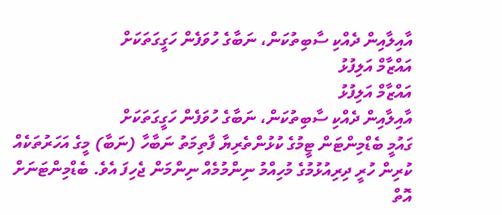އާއިލާއިން ދެއްކި ސާބިތުކަން، ނަބާގެ ހުވަފެން ހަގީގަތަކަށް
އައްޒާމް އަލިފުޅު
އައްޒާމް އަލިފުޅު
އާއިލާއިން ދެއްކި ސާބިތުކަން، ނަބާގެ ހުވަފެން ހަގީގަތަކަށް
ގައުމީ ބެޑްމިންޓަން ޓީމުގެ ކުޅުންތެރިޔާ ފާތިމަތު ނަބާހާ (ނަބާ) މީގެ އަހަރުތަކެއް ކުރިން ހުރީ ދިރިއުޅުމުގެ މުހިއްމު ނިންމުމެއް ނިންމަން ޖެހިފަ އެވެ. ބެޑްމިންޓަނަށް އޮތް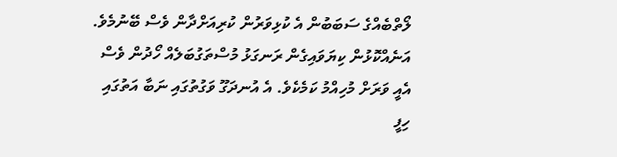ލޯތްބެއްގެ ސަބަބުން އެ ކުޅިވަރުން ކުރިއަށްދާން ވެސް ބޭނުމެވެ. އަނެއްކޮޅުން ކިޔަވައިގެން ރަނގަޅު މުސްތަގުބަލެއް ހޯދުން ވެސް އެއީ ވަރަށް މުހިއްމު ކަމެކެވެ. އެ އުނދަގޫ ވަގުތުގައި ނަބާ އަތުގައި ހިފީ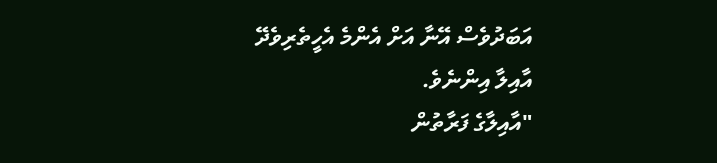އަބަދުވެސް އޭނާ އަށް އެންމެ އެހީތެރިވެދޭ އާއިލާ އިންނެވެ.
"އާއިލާގެ ފަރާތުން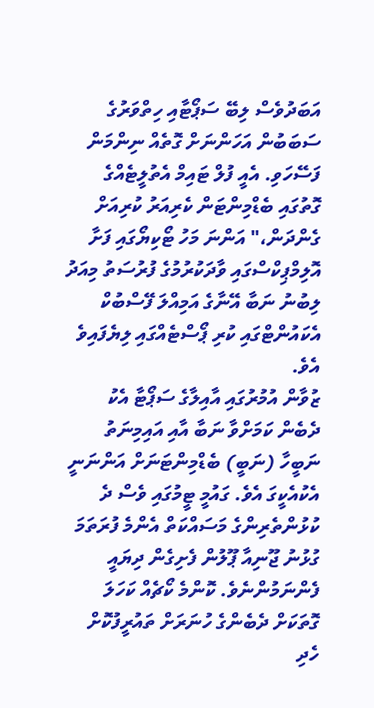އަބަދުވެސް ލިބޭ ސަޕޯޓާއި ހިތްވަރުގެ ސަބަބުން އަހަންނަށް ގޮތެއް ނިންމަން ފަސޭހަވި. އެއީ ފުލް ޓައިމް އެތުލީޓެއްގެ ގޮތުގައި ބެޑްމިންޓަން ކެރިއަރު ކުރިއަށް ގެންދަން،" އަންނަ މަހު ޓޯކިޔޯގައި ފަށާ އޮލިމްޕިކްސްގައި ވާދަކުރުމުގެ ފުރުސަތު މިއަދު ލިބުނު ނަބާ އޭނާގެ އަމިއްލަ ފޭސްބުކް އެކައުންޓްގައި ކުރި ޕޯސްޓެއްގައި ލިޔެފައިވެ އެވެ.
ޒުވާން އުމުރުގައި އާއިލާގެ ސަޕޯޓާ އެކު ދެބެން ކަމަށްވާ ނަބާ އާއި އައިމިނަތު ނަބީހާ (ނަބީ) ބެޑްމިންޓަނަށް އަންނަނީ އެކުއެކީގަ އެވެ. ގައުމީ ޓީމުގައި ވެސް ދެ ކުޅުންތެރިންގެ މަސައްކަތް އެންމެ ފުރަތަމަ ގުޅުނު ޖޫނިއާ ޕޫލުން ފެށިގެން ދިޔައީ ފެންނަމުންނެވެ. ކޮންމެ ކޯޗެއް ކަހަލަ ގޮތަކަށް ދެބެންގެ ހުނަރަށް ތައުރީފުކޮށް ހެދި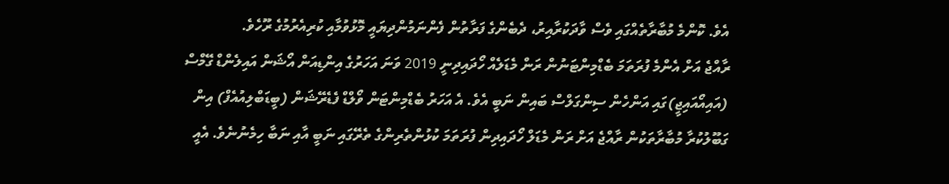އެވެ. ކޮންމެ މުބާރާތެއްގައި ވެސް ވާދަކުރާއިރު، ދެބެންގެ ފަރާތުން ފެންނަމުންދިޔައީ މޮޅުވުމާއި ކުރިއެރުމުގެ ރޫހެވެ.
ރާއްޖެ އަށް އެންމެ ފުރަތަމަ ބެޑްމިންޓަނުން ރަން މެޑަލެއް ހޯދައިދިނީ 2019 ވަނަ އަހަރުގެ އިންޑިއަން އޯޝަން އައިލެންޑް ގޭމްސް (އައިއޯއައިޖީ)ގައި އަންހެން ސިންގަލްސް ބައިން ނަބީ އެވެ. އެ އަހަރު ބެޑްމިންޓަން ވޯލްޑް ފެޑެރޭޝަން (ބީޑަބްލިއުއެފް) އިން ގަބޫލުކުރާ މުބާރާތަކުން ރާއްޖެ އަށް ރަން މެޑަލް ހޯދައިދިން ފުރަތަމަ ކުޅުންތެރިންގެ ތެރޭގައި ނަބީ އާއި ނަބާ ހިމެނުނެވެ. އެއީ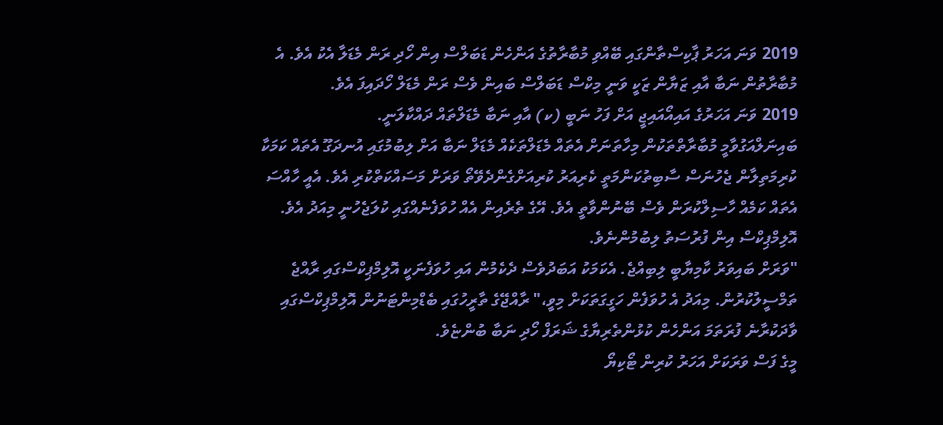2019 ވަނަ އަހަރު ޕާކިސްތާންގައި ބޭއްވި މުބާރާތުގެ އަންހެން ޑަބަލްސް އިން ހޯދި ރަން މެޑަލާ އެކު އެވެ. އެ މުބާރާތުން ނަބާ އާއި ޒަޔާން ޒަކީ ވަނީ މިކްސް ޑަބަލްސް ބައިން ވެސް ރަން މެޑަލް ހޯދައިފަ އެވެ.
2019 ވަނަ އަހަރުގެ އައިއޯއައިޖީ އަށް ފަހު ނަބީ (ކ) އާއި ނަބާ މެޑަލްތައް ދައްކާލަނީ.
ބައިނަލްއަގުވާމީ މުބާރާތްތަކުން މިހާތަނަށް އެތައް މެޑަލްތަކެއް މެޑަލް ނަބާ އަށް ލިބުމުގައި އުނދަގޫ އެތައް ކަމަކާ ކުރިމަތިލާން ޖެހުނަސް ސާބިތުކަންމަތީ ކެރިއަރު ކުރިއަށްގެންދެވޭތޯ ވަރަށް މަސައްކަތްކުރި އެވެ. އެއީ ހާއްސަ އެތައް ކަމެއް ހާސިލްކުރަން ވެސް ބޭނުންވާތީ އެވެ. އޭގެ ތެރެއިން އެއް ހުވަފެނެއްގައި ކުލަޖެހުނީ މިއަދު އެވެ. އޮލިމްޕިކްސް އިން ފުރުސަތު ލިބުމުންނެވެ.
"ވަރަށް ބައިވަރު ކާމިޔާބީ ލިބިއްޖެ. އެކަމަކު އަބަދުވެސް ދެކެމުން އައި ހުވަފެނަކީ އޮލިމްޕިކްސްގައި ރާއްޖެ ތަމްސީލުކުރުން. މިއަދު އެ ހުވަފެން ހަގީގަތަކަށް މިވީ،" ރާއްޖޭގެ ތާރީހުގައި ބެޑްމިންޓަނުން އޮލިމްޕިކްސްގައި ވާދަކުރާނެ ފުރަތަމަ އަންހެން ކުޅުންތެރިޔާގެ ޝަރަފް ހޯދި ނަބާ ބުންޏެވެ.
މީގެ ފަސް ވަރަކަށް އަހަރު ކުރިން ޓޯކިޔޯ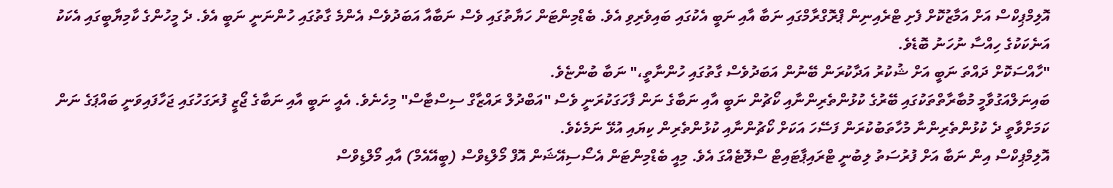އޮލިމްޕިކްސް އަށް އަމާޒުކޮށް ފެށި ޓްރެއިނިން ޕްރޮގްރާމްގައި ނަބާ އާއި ނަބީ އެކުގައި ބައިވެރިވި އެވެ. ބެޑްމިންޓަން ހަޔާތުގައި ވެސް ނަބާއާ އަބަދުވެސް އެންމެ ގާތުގައި ހުންނަނީ ނަބީ އެވެ. ދެ މީހުންގެ ކާމިޔާބީގައި އެކަކު އަނެކަކުގެ ހިއްސާ ނުހަނު ބޮޑެވެ.
"ހާއްސަކޮށް ދައްތަ ނަބީ އަށް ޝުކުރު އަދާކުރަން ބޭނުން އަބަދުވެސް ގާތުގައި ހުންނާތީ،" ނަބާ ބުންޏެވެ.
ބައިނަލްއަގުވާމީ މުބާރާތްތަކުގައި ބޭރުގެ ކުޅުންތެރިންނާއި ކޯޗުން ނަބީ އާއި ނަބާގެ ނަން ފާހަގަކުރަނީ ވެސް "އަބްދުލް ރައްޒާގް ސިސްޓާސް" މިހެނެވެ. އެއީ ނަބީ އާއި ނަބާގެ ޖޯޒީ ފުރަގަހުގައި ޖަހާފައިވަނީ ބައްޕަގެ ނަން ކަމަށްވާތީ ދެ ކުޅުންތެރިންނާ މުހާތަބުކުރަން ފަސޭހަ އަކަށް ކޯޗުންނާއި ކުޅުންތެރިން ކިޔައި އުޅޭ ނަމެކެވެ.
އޮލިމްޕިކްސް އިން ނަބާ އަށް ފުރުސަތު ލިބުނީ ޓްރައިޕާޓައިޓް ސްލޮޓެއްގަ އެވެ. މިއީ ބެޑްމިންޓަން އެސޯސިއޭޝަން އޮފް މޯލްޑިވްސް (ބީއޭއެމް) އާއި މޯލްޑިވްސް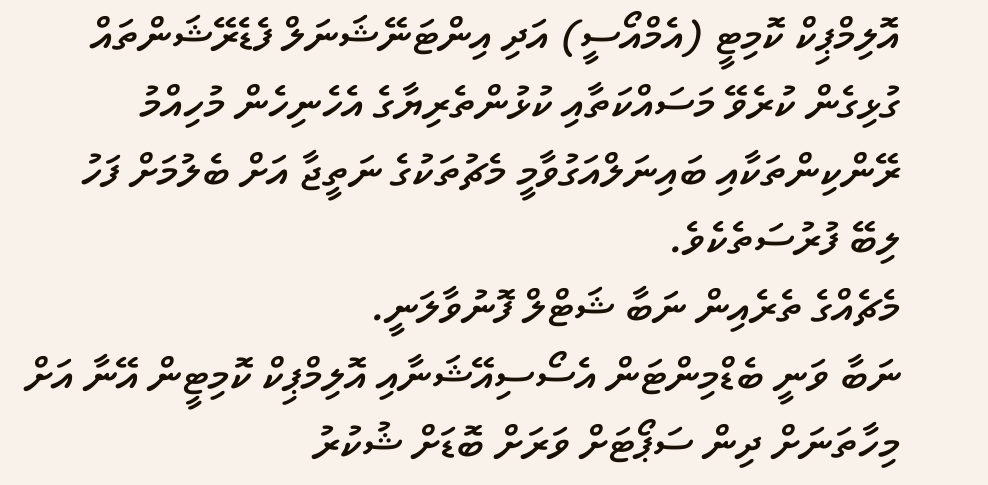އޮލިމްޕިކް ކޮމިޓީ (އެމްއޯސީ) އަދި އިންޓަނޭޝަނަލް ފެޑެރޭޝަންތައް ގުޅިގެން ކުރެވޭ މަސައްކަތާއި ކުޅުންތެރިޔާގެ އެހެނިހެން މުހިއްމު ރޭންކިންތަކާއި ބައިނަލްއަގުވާމީ މެޗުތަކުގެ ނަތީޖާ އަށް ބެލުމަށް ފަހު ލިބޭ ފުރުސަތެކެވެ.
މެޗެއްގެ ތެރެއިން ނަބާ ޝަޓްލް ފޮނުވާލަނީ.
ނަބާ ވަނީ ބެޑްމިންޓަން އެސޯސިއޭޝަނާއި އޮލިމްޕިކް ކޮމިޓީން އޭނާ އަށް މިހާތަނަށް ދިން ސަޕޯޓަށް ވަރަށް ބޮޑަށް ޝުކުރު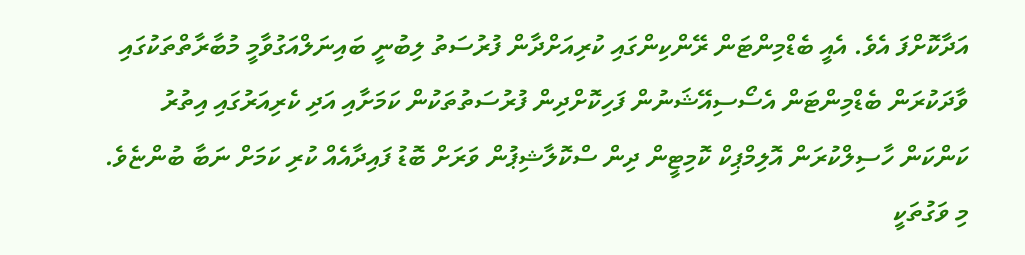އަދާކޮށްފަ އެވެ. އެއީ ބެޑްމިންޓަން ރޭންކިންގައި ކުރިއަށްދާން ފުރުސަތު ލިބުނީ ބައިނަލްއަގުވާމީ މުބާރާތްތަކުގައި ވާދަކުރަން ބެޑްމިންޓަން އެސޯސިއޭޝަނުން ފަހިކޮށްދިން ފުރުސަތުތަކުން ކަމަށާއި އަދި ކެރިއަރުގައި އިތުރު ކަންކަން ހާސިލްކުރަން އޮލިމްޕިކް ކޮމިޓީން ދިން ސްކޮލާޝިޕުން ވަރަށް ބޮޑު ފައިދާއެއް ކުރި ކަމަށް ނަބާ ބުންޏެވެ.
މި ވަގުތަކީ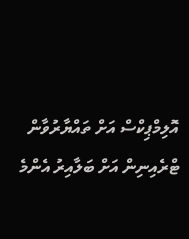އޮލިމްޕިކްސް އަށް ތައްޔާރުވާން ޓްރެއިނިން އަށް ބަލާއިރު އެންމެ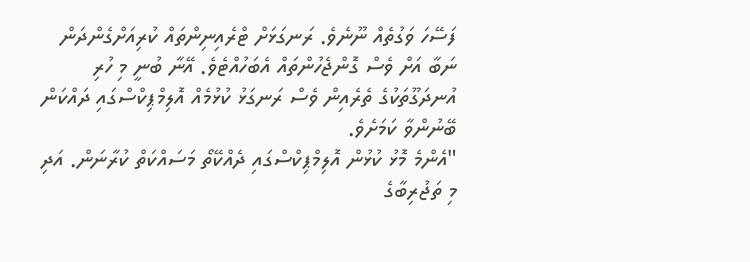ފަސޭހަ ވަގުތެއް ނޫނެވެ. ރަނގަޅަށް ޓްރެއިނިންތައް ކުރިއަށްގެންދަން ނަބާ އަށް ވެސް ގޮންޖެހުންތައް އެބަހުއްޓެވެ. އޭނާ ބުނީ މި ހުރި އުނދަގޫތަކުގެ ތެރެއިން ވެސް ރަނގަޅު ކުޅުމެއް އޮލިމްޕިކްސްގައި ދައްކަން ބޭނުންވާ ކަމަށެވެ.
"އެންމެ މޮޅު ކުޅުން އޮލިމްޕިކްސްގައި ދެއްކޭތޯ މަސައްކަތް ކުރާނަން. އަދި މި ތަޖުރިބާގެ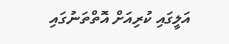އަލީގައި ކުރިއަށް އޮތްތަނުގައި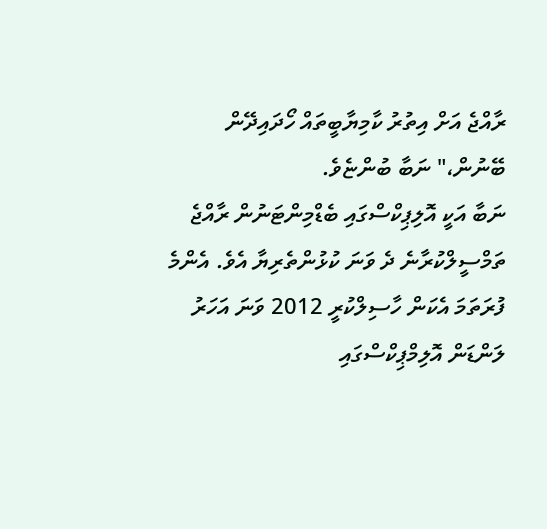ރާއްޖެ އަށް އިތުރު ކާމިޔާބީތައް ހޯދައިދޭން ބޭނުން،" ނަބާ ބުންޏެވެ.
ނަބާ އަކީ އޮލިޕިކްސްގައި ބެޑްމިންޓަނުން ރާއްޖެ ތަމްސީލްކުރާނެ ދެ ވަނަ ކުޅުންތެރިޔާ އެވެ. އެންމެ ފުރަތަމަ އެކަން ހާސިލްކުރީ 2012 ވަނަ އަހަރު ލަންޑަން އޮލިމްޕިކްސްގައި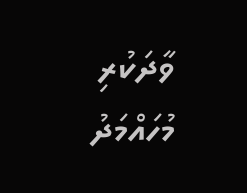ވާދަކުރި މުހައްމަދު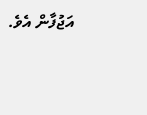އަޖުފާން އެވެ.